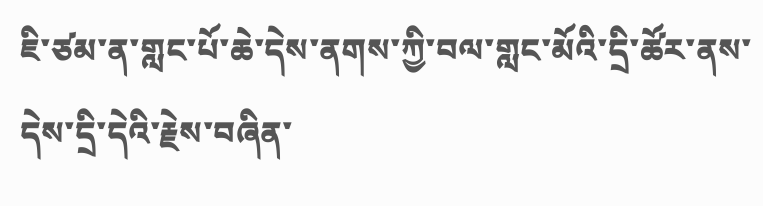ཇི་ཙམ་ན་གླང་པོ་ཆེ་དེས་ནགས་ཀྱི་བལ་གླང་མོའི་དྲི་ཚོར་ནས་དེས་དྲི་དེའི་རྗེས་བཞིན་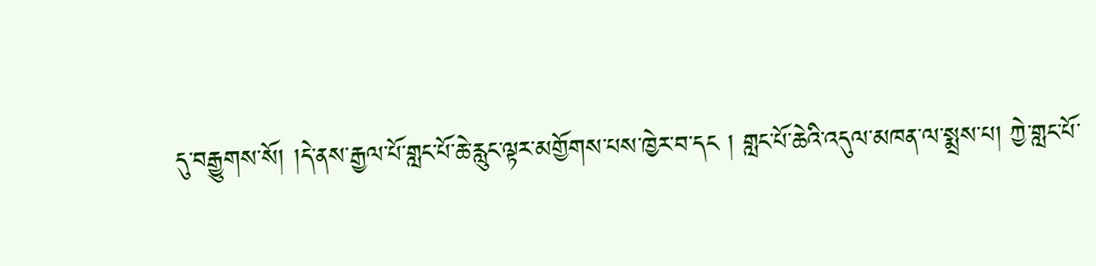དུ་བརྒྱུགས་སོ། །དེ་ནས་རྒྱལ་པོ་གླང་པོ་ཆེ་རླུང་ལྟར་མགྱོགས་པས་ཁྱེར་བ་དང ། གླང་པོ་ཆེའི་འདུལ་མཁན་ལ་སྨྲས་པ། ཀྱེ་གླང་པོ་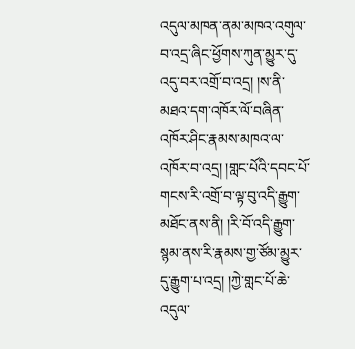འདུལ་མཁན་ནམ་མཁའ་འགུལ་བ་འདྲ་ཞིང་ཕྱོགས་ཀུན་མྱུར་དུ་འདུ་བར་འགྲོ་བ་འདྲ། །ས་ནི་མཐའ་དག་འཁོར་ལོ་བཞིན་འཁོར་ཤིང་རྣམས་མཁའ་ལ་འཁོར་བ་འདྲ། །གླང་པོའི་དབང་པོ་གངས་རི་འགྲོ་བ་ལྟ་བུ་འདི་རྒྱུག་མཐོང་ནས་ནི། །རི་བོ་འདི་རྒྱུག་སྙམ་ནས་རི་རྣམས་གྱ་ཙོམ་མྱུར་དུ་རྒྱུག་པ་འདྲ། །ཀྱེ་གླང་པོ་ཆེ་འདུལ་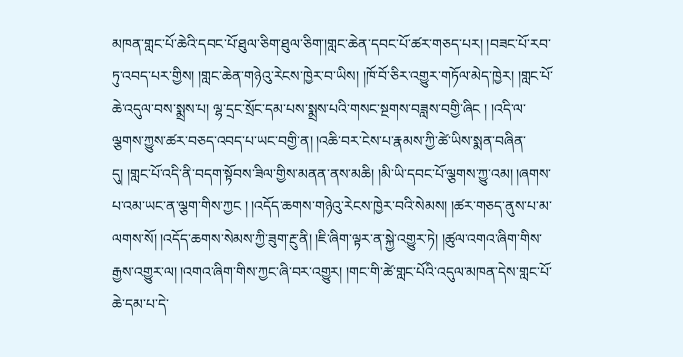མཁན་གླང་པོ་ཆེའི་དབང་པོ་ཐུལ་ཅིག་ཐུལ་ཅིག་།གླང་ཆེན་དབང་པོ་ཚར་གཅད་པར། །བཟང་པོ་རབ་ཏུ་འབད་པར་གྱིས། །གླང་ཆེན་གཉེའུ་རེངས་ཁྱེར་བ་ཡིས། །ཁོ་བོ་ཅིར་འགྱུར་གཏོལ་མེད་ཁྱེར། །གླང་པོ་ཆེ་འདུལ་བས་སྨྲས་པ། ལྷ་དྲང་སྲོང་དམ་པས་སྨྲས་པའི་གསང་སྔགས་བཟླས་བགྱི་ཞིང ། །འདི་ལ་ལྕགས་ཀྱུས་ཚར་བཅད་འབད་པ་ཡང་བགྱི་ན། །འཆི་བར་ངེས་པ་རྣམས་ཀྱི་ཚེ་ཡིས་སྨན་བཞིན་དུ། །གླང་པོ་འདི་ནི་བདག་སྟོབས་ཟིལ་གྱིས་མནན་ནས་མཆི། །མི་ཡི་དབང་པོ་ལྕགས་ཀྱུ་འམ། །ཞགས་པ་འམ་ཡང་ན་ལྕག་གིས་ཀྱང ། །འདོད་ཆགས་གཉེའུ་རེངས་ཁྱེར་བའི་སེམས། །ཚར་གཅད་ནུས་པ་མ་ལགས་སོ། །འདོད་ཆགས་སེམས་ཀྱི་ཟུག་རྔུ་ནི། །ཇི་ཞིག་ལྟར་ན་སྐྱེ་འགྱུར་ཏེ། །ཚུལ་འགའ་ཞིག་གིས་རྒྱས་འགྱུར་ལ། །འགའ་ཞིག་གིས་ཀྱང་ཞི་བར་འགྱུར། །གང་གི་ཚེ་གླང་པོའི་འདུལ་མཁན་དེས་གླང་པོ་ཆེ་དམ་པ་དེ་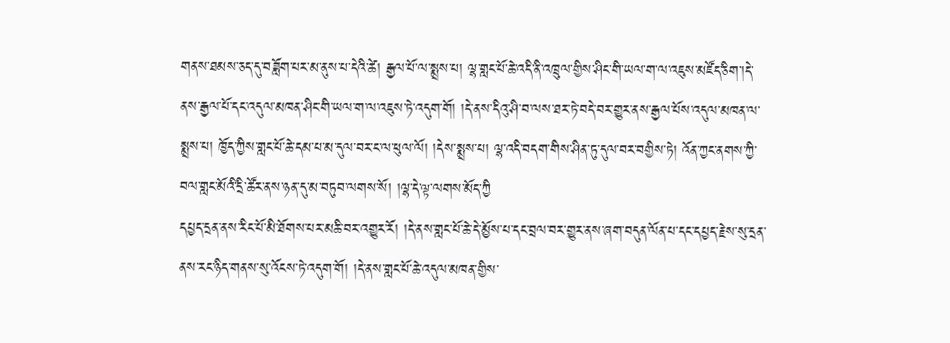གནས་ཐམས་ཅད་དུ་བཟློག་པར་མ་ནུས་པ་དེའི་ཚེ། རྒྱལ་པོ་ལ་སྨྲས་པ། ལྷ་གླང་པོ་ཆེ་འདི་ནི་འཁྲུལ་གྱིས་ཤིང་གི་ཡལ་ག་ལ་འཇུས་མཛོད་ཅིག་།དེ་ནས་རྒྱལ་པོ་དང་འདུལ་མཁན་ཤིང་གི་ཡལ་ག་ལ་འཇུས་ཏེ་འདུག་གོ། །དེ་ནས་དིའུ་ཤི་བ་ལས་ཐར་ཏེ་བདེ་བར་གྱུར་ནས་རྒྱལ་པོས་འདུལ་མཁན་ལ་སྨྲས་པ། ཁྱོད་ཀྱིས་གླང་པོ་ཆེ་དམ་པ་མ་དུལ་བར་ང་ལ་ཕུལ་ལོ། །དེས་སྨྲས་པ། ལྷ་འདི་བདག་གིས་ཤིན་ཏུ་དུལ་བར་བགྱིས་ཏེ། འོན་ཀྱང་ནགས་ཀྱི་བལ་གླང་མོའི་དྲི་ཚོར་ནས་ཉན་དུ་མ་བཏུབ་ལགས་སོ། །ལྷ་དེ་ལྟ་ལགས་མོད་ཀྱི
དཔྱད་དྲན་ནས་རིང་པོ་མི་ཐོགས་པར་མཆི་བར་འགྱུར་རོ། །དེ་ནས་གླང་པོ་ཆེ་དེ་མྱོས་པ་དང་བྲལ་བར་གྱུར་ནས་ཞག་བདུན་ལོན་པ་དང་དཔྱད་རྗེས་སུ་དྲན་ནས་རང་ཉིད་གནས་སུ་འོངས་ཏེ་འདུག་གོ། །དེ་ནས་གླང་པོ་ཆེ་འདུལ་མཁན་གྱིས་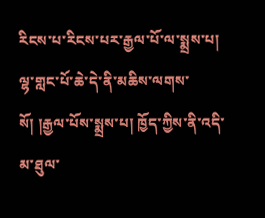རིངས་པ་རིངས་པར་རྒྱལ་པོ་ལ་སྨྲས་པ། ལྷ་གླང་པོ་ཆེ་དེ་ནི་མཆིས་ལགས་སོ། །རྒྱལ་པོས་སྨྲས་པ། ཁྱོད་ཀྱིས་ནི་འདི་མ་ཐུལ་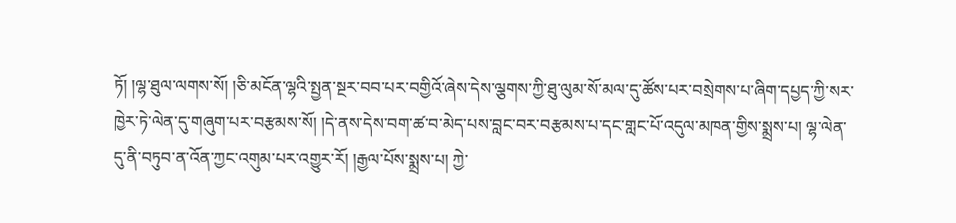ཏོ། །ལྷ་ཐུལ་ལགས་སོ། །ཅི་མངོན་ལྷའི་སྤྱན་སྔར་བབ་པར་བགྱིའོ་ཞེས་དེས་ལྕགས་ཀྱི་ཐུ་ལུམ་སོ་མལ་དུ་ཚོས་པར་བསྲེགས་པ་ཞིག་དཔྱད་ཀྱི་སར་ཁྱེར་ཏེ་ལེན་དུ་གཞུག་པར་བརྩམས་སོ། །དེ་ནས་དེས་བག་ཚ་བ་མེད་པས་བླང་བར་བརྩམས་པ་དང་གླང་པོ་འདུལ་མཁན་གྱིས་སྨྲས་པ། ལྷ་ལེན་དུ་ནི་བཏུབ་ན་འོན་ཀྱང་འགུམ་པར་འགྱུར་རོ། །རྒྱལ་པོས་སྨྲས་པ། ཀྱེ་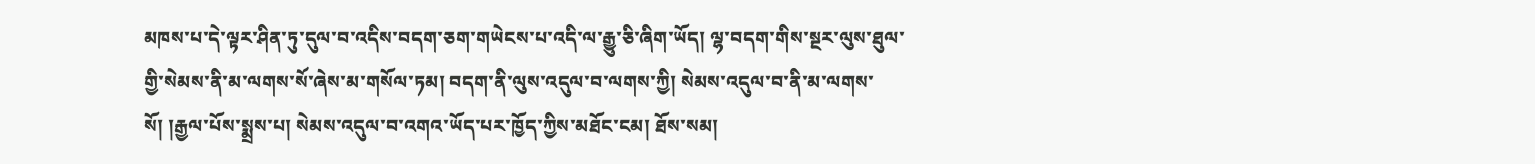མཁས་པ་དེ་ལྟར་ཤིན་ཏུ་དུལ་བ་འདིས་བདག་ཅག་གཡེངས་པ་འདི་ལ་རྒྱུ་ཅི་ཞིག་ཡོད། ལྷ་བདག་གིས་སྔར་ལུས་ཐུལ་གྱི་སེམས་ནི་མ་ལགས་སོ་ཞེས་མ་གསོལ་ཏམ། བདག་ནི་ལུས་འདུལ་བ་ལགས་ཀྱི། སེམས་འདུལ་བ་ནི་མ་ལགས་སོ། །རྒྱལ་པོས་སྨྲས་པ། སེམས་འདུལ་བ་འགའ་ཡོད་པར་ཁྱོད་ཀྱིས་མཐོང་ངམ། ཐོས་སམ།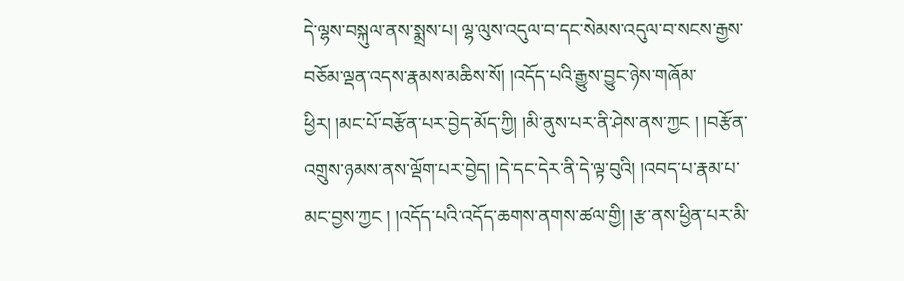དེ་ལྷས་བསྐུལ་ནས་སྨྲས་པ། ལྷ་ལུས་འདུལ་བ་དང་སེམས་འདུལ་བ་སངས་རྒྱས་བཅོམ་ལྡན་འདས་རྣམས་མཆིས་སོ། །འདོད་པའི་རྒྱུས་བྱུང་ཉེས་གཞོམ་ཕྱིར། །མང་པོ་བརྩོན་པར་བྱེད་མོད་ཀྱི། །མི་ནུས་པར་ནི་ཤེས་ནས་ཀྱང ། །བརྩོན་འགྲུས་ཉམས་ནས་ལྡོག་པར་བྱེད། །དེ་དང་དེར་ནི་དེ་ལྟ་བུའི། །འབད་པ་རྣམ་པ་མང་བྱས་ཀྱང ། །འདོད་པའི་འདོད་ཆགས་ནགས་ཚལ་གྱི། །རྩ་ནས་ཕྱིན་པར་མི་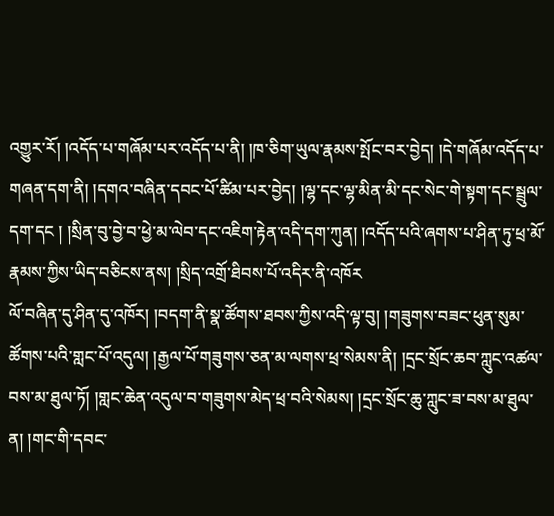འགྱུར་རོ། །འདོད་པ་གཞོམ་པར་འདོད་པ་ནི། །ཁ་ཅིག་ཡུལ་རྣམས་སྤོང་བར་བྱེད། །དེ་གཞོམ་འདོད་པ་གཞན་དག་ནི། །དགའ་བཞིན་དབང་པོ་ཚིམ་པར་བྱེད། །ལྷ་དང་ལྷ་མིན་མི་དང་སེང་གེ་སྟག་དང་སྦྲུལ་དག་དང ། །སྲིན་བུ་བྱེ་བ་ཕྱེ་མ་ལེབ་དང་འཇིག་རྟེན་འདི་དག་ཀུན། །འདོད་པའི་ཞགས་པ་ཤིན་ཏུ་ཕྲ་མོ་རྣམས་ཀྱིས་ཡིད་བཅིངས་ནས། །སྲིད་འགྲོ་ཐིབས་པོ་འདིར་ནི་འཁོར
ལོ་བཞིན་དུ་ཤིན་དུ་འཁོར། །བདག་ནི་སྣ་ཚོགས་ཐབས་ཀྱིས་འདི་ལྟ་བུ། །གཟུགས་བཟང་ཕུན་སུམ་ཚོགས་པའི་གླང་པོ་འདུལ། །རྒྱལ་པོ་གཟུགས་ཅན་མ་ལགས་ཕྲ་སེམས་ནི། །དྲང་སྲོང་ཆབ་ཀླུང་འཚལ་བས་མ་ཐུལ་ཏོ། །གླང་ཆེན་འདུལ་བ་གཟུགས་མེད་ཕྲ་བའི་སེམས། །དྲང་སྲོང་ཆུ་ཀླུང་ཟ་བས་མ་ཐུལ་ན། །གང་གི་དབང་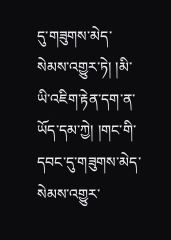དུ་གཟུགས་མེད་སེམས་འགྱུར་ཏེ། །མི་ཡི་འཇིག་རྟེན་དག་ན་ཡོད་དམ་ཀྱེ། །གང་གི་དབང་དུ་གཟུགས་མེད་སེམས་འགྱུར་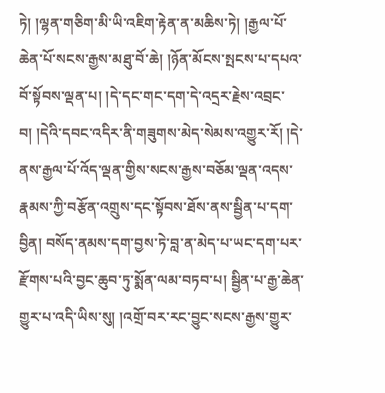ཏེ། །ལྷན་གཅིག་མི་ཡི་འཇིག་རྟེན་ན་མཆིས་ཏེ། །རྒྱལ་པོ་ཆེན་པོ་སངས་རྒྱས་མཐུ་བོ་ཆེ། །ཉོན་མོངས་སྤངས་པ་དཔའ་བོ་སྟོབས་ལྡན་པ། །དེ་དང་གང་དག་དེ་འདྲར་རྗེས་འབྲང་བ། །དེའི་དབང་འདིར་ནི་གཟུགས་མེད་སེམས་འགྱུར་རོ། །དེ་ནས་རྒྱལ་པོ་འོད་ལྡན་གྱིས་སངས་རྒྱས་བཅོམ་ལྡན་འདས་རྣམས་ཀྱི་བརྩོན་འགྲུས་དང་སྟོབས་ཐོས་ནས་སྦྱིན་པ་དག་བྱིན། བསོད་ནམས་དག་བྱས་ཏེ་བླ་ན་མེད་པ་ཡང་དག་པར་རྫོགས་པའི་བྱང་ཆུབ་ཏུ་སྨོན་ལམ་བཏབ་པ། སྦྱིན་པ་རྒྱ་ཆེན་གྱུར་པ་འདི་ཡིས་སུ། །འགྲོ་བར་རང་བྱུང་སངས་རྒྱས་གྱུར་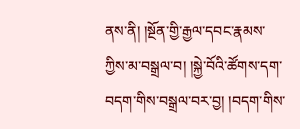ནས་ནི། །སྔོན་གྱི་རྒྱལ་དབང་རྣམས་ཀྱིས་མ་བསྒྲལ་བ། །སྐྱེ་བོའི་ཚོགས་དག་བདག་གིས་བསྒྲལ་བར་བྱ། །བདག་གིས་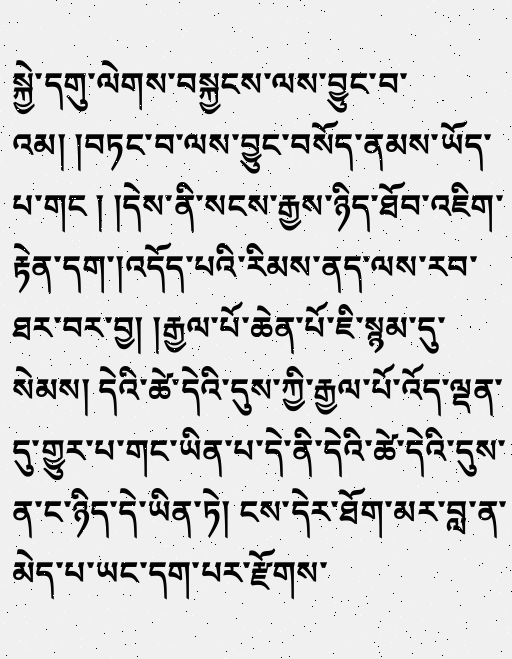སྐྱེ་དགུ་ལེགས་བསྐྱངས་ལས་བྱུང་བ་འམ། །བཏང་བ་ལས་བྱུང་བསོད་ནམས་ཡོད་པ་གང ། །དེས་ནི་སངས་རྒྱས་ཉིད་ཐོབ་འཇིག་རྟེན་དག་།འདོད་པའི་རིམས་ནད་ལས་རབ་ཐར་བར་བྱ། །རྒྱལ་པོ་ཆེན་པོ་ཇི་སྙམ་དུ་སེམས། དེའི་ཚེ་དེའི་དུས་ཀྱི་རྒྱལ་པོ་འོད་ལྡན་དུ་གྱུར་པ་གང་ཡིན་པ་དེ་ནི་དེའི་ཚེ་དེའི་དུས་ན་ང་ཉིད་དེ་ཡིན་ཏེ། ངས་དེར་ཐོག་མར་བླ་ན་མེད་པ་ཡང་དག་པར་རྫོགས་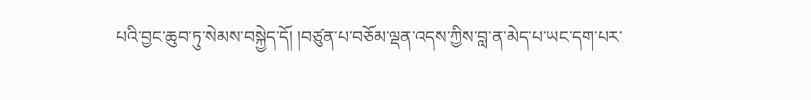པའི་བྱང་ཆུབ་ཏུ་སེམས་བསྐྱེད་དོ། །བཙུན་པ་བཅོམ་ལྡན་འདས་ཀྱིས་བླ་ན་མེད་པ་ཡང་དག་པར་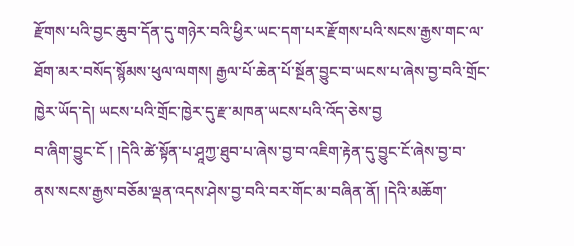རྫོགས་པའི་བྱང་ཆུབ་དོན་དུ་གཉེར་བའི་ཕྱིར་ཡང་དག་པར་རྫོགས་པའི་སངས་རྒྱས་གང་ལ་ཐོག་མར་བསོད་སྙོམས་ཕུལ་ལགས། རྒྱལ་པོ་ཆེན་པོ་སྔོན་བྱུང་བ་ཡངས་པ་ཞེས་བྱ་བའི་གྲོང་ཁྱེར་ཡོད་དེ། ཡངས་པའི་གྲོང་ཁྱེར་དུ་རྫ་མཁན་ཡངས་པའི་འོད་ཅེས་བྱ
བ་ཞིག་བྱུང་ངོ ། །དེའི་ཚེ་སྟོན་པ་ཤཱཀྱ་ཐུབ་པ་ཞེས་བྱ་བ་འཇིག་རྟེན་དུ་བྱུང་ངོ་ཞེས་བྱ་བ་ནས་སངས་རྒྱས་བཅོམ་ལྡན་འདས་ཤེས་བྱ་བའི་བར་གོང་མ་བཞིན་ནོ། །དེའི་མཆོག་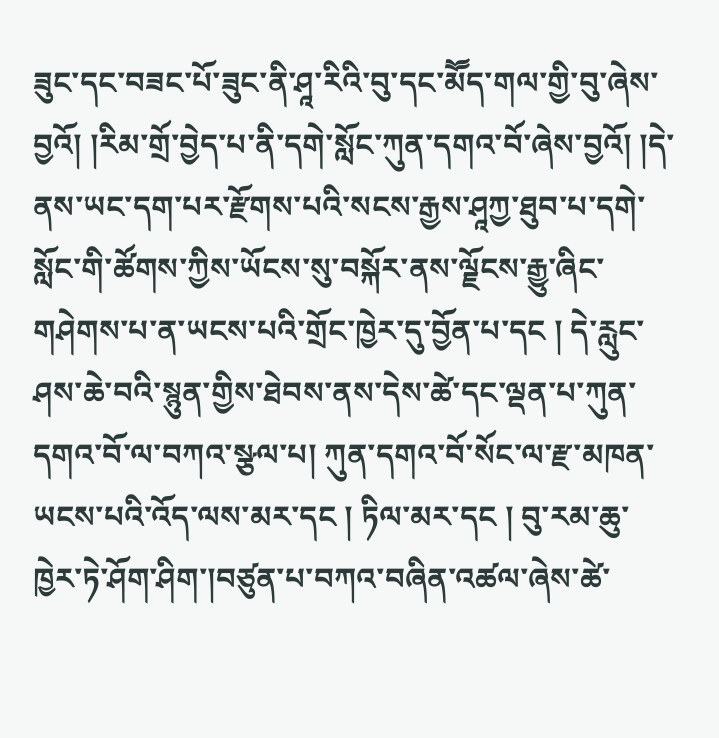ཟུང་དང་བཟང་པོ་ཟུང་ནི་ཤཱ་རིའི་བུ་དང་མཽད་གལ་གྱི་བུ་ཞེས་བྱའོ། །རིམ་གྲོ་བྱེད་པ་ནི་དགེ་སློང་ཀུན་དགའ་བོ་ཞེས་བྱའོ། །དེ་ནས་ཡང་དག་པར་རྫོགས་པའི་སངས་རྒྱས་ཤཱཀྱ་ཐུབ་པ་དགེ་སློང་གི་ཚོགས་ཀྱིས་ཡོངས་སུ་བསྐོར་ནས་ལྗོངས་རྒྱུ་ཞིང་གཤེགས་པ་ན་ཡངས་པའི་གྲོང་ཁྱེར་དུ་བྱོན་པ་དང ། དེ་རླུང་ཤས་ཆེ་བའི་སྙུན་གྱིས་ཐེབས་ནས་དེས་ཚེ་དང་ལྡན་པ་ཀུན་དགའ་བོ་ལ་བཀའ་སྩལ་པ། ཀུན་དགའ་བོ་སོང་ལ་རྫ་མཁན་ཡངས་པའི་འོད་ལས་མར་དང ། ཏིལ་མར་དང ། བུ་རམ་ཆུ་ཁྱེར་ཏེ་ཤོག་ཤིག་།བཙུན་པ་བཀའ་བཞིན་འཚལ་ཞེས་ཚེ་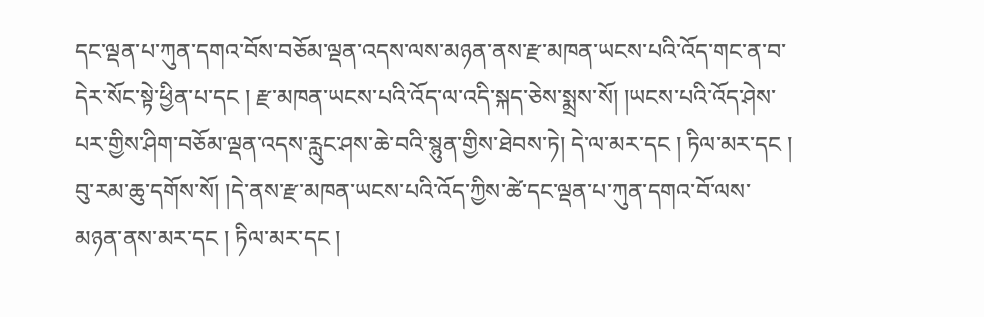དང་ལྡན་པ་ཀུན་དགའ་བོས་བཅོམ་ལྡན་འདས་ལས་མཉན་ནས་རྫ་མཁན་ཡངས་པའི་འོད་གང་ན་བ་དེར་སོང་སྟེ་ཕྱིན་པ་དང ། རྫ་མཁན་ཡངས་པའི་འོད་ལ་འདི་སྐད་ཅེས་སྨྲས་སོ། །ཡངས་པའི་འོད་ཤེས་པར་གྱིས་ཤིག་བཅོམ་ལྡན་འདས་རླུང་ཤས་ཆེ་བའི་སྙུན་གྱིས་ཐེབས་ཏེ། དེ་ལ་མར་དང ། ཏིལ་མར་དང ། བུ་རམ་ཆུ་དགོས་སོ། །དེ་ནས་རྫ་མཁན་ཡངས་པའི་འོད་ཀྱིས་ཚེ་དང་ལྡན་པ་ཀུན་དགའ་བོ་ལས་མཉན་ནས་མར་དང ། ཏིལ་མར་དང །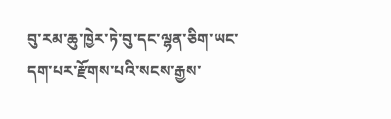བུ་རམ་ཆུ་ཁྱེར་ཏེ་བུ་དང་ལྷན་ཅིག་ཡང་དག་པར་རྫོགས་པའི་སངས་རྒྱས་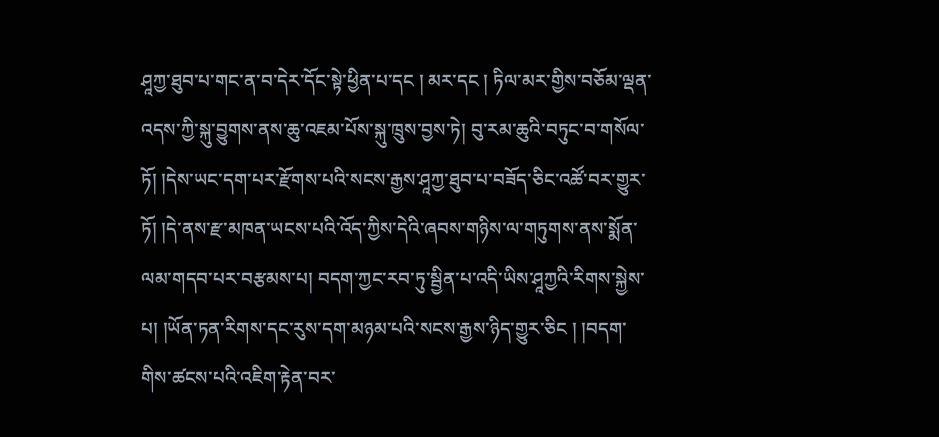ཤཱཀྱ་ཐུབ་པ་གང་ན་བ་དེར་དོང་སྟེ་ཕྱིན་པ་དང ། མར་དང ། ཏིལ་མར་གྱིས་བཅོམ་ལྡན་འདས་ཀྱི་སྐུ་བྱུགས་ནས་ཆུ་འཇམ་པོས་སྐུ་ཁྲུས་བྱས་ཏེ། བུ་རམ་ཆུའི་བཏུང་བ་གསོལ་ཏོ། །དེས་ཡང་དག་པར་རྫོགས་པའི་སངས་རྒྱས་ཤཱཀྱ་ཐུབ་པ་བཟོད་ཅིང་འཚོ་བར་གྱུར་ཏོ། །དེ་ནས་རྫ་མཁན་ཡངས་པའི་འོད་ཀྱིས་དེའི་ཞབས་གཉིས་ལ་གཏུགས་ནས་སྨོན་ལམ་གདབ་པར་བརྩམས་པ། བདག་ཀྱང་རབ་ཏུ་སྦྱིན་པ་འདི་ཡིས་ཤཱཀྱའི་རིགས་སྐྱེས་པ། །ཡོན་ཏན་རིགས་དང་རུས་དག་མཉམ་པའི་སངས་རྒྱས་ཉིད་གྱུར་ཅིང ། །བདག་གིས་ཚངས་པའི་འཇིག་རྟེན་བར་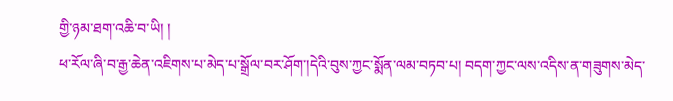གྱི་ཉམ་ཐག་འཆི་བ་ཡི། །
ཕ་རོལ་ཞི་བ་རྒྱ་ཆེན་འཇིགས་པ་མེད་པ་སྒྲོལ་བར་ཤོག་།དེའི་བུས་ཀྱང་སྨོན་ལམ་བཏབ་པ། བདག་ཀྱང་ལས་འདིས་ན་གཟུགས་མེད་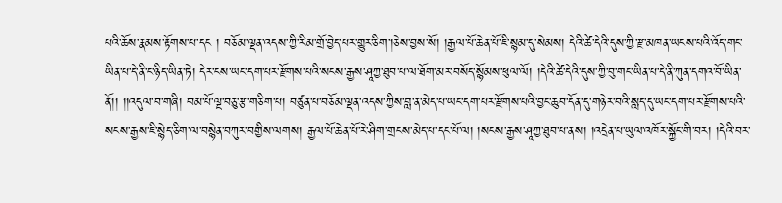པའི་ཆོས་རྣམས་རྟོགས་པ་དང ། བཅོམ་ལྡན་འདས་ཀྱི་རིམ་གྲོ་བྱེད་པར་གྱུར་ཅིག་།ཅེས་བྱས་སོ། །རྒྱལ་པོ་ཆེན་པོ་ཇི་སྙམ་དུ་སེམས། དེའི་ཚེ་དེའི་དུས་ཀྱི་རྫ་མཁན་ཡངས་པའི་འོད་གང་ཡིན་པ་དེ་ནི་ང་ཉིད་ཡིན་ཏེ། དེར་ངས་ཡང་དག་པར་རྫོགས་པའི་སངས་རྒྱས་ཤཱཀྱ་ཐུབ་པ་ལ་ཐོག་མར་བསོད་སྙོམས་ཕུལ་ལོ། །དེའི་ཚེ་དེའི་དུས་ཀྱི་བུ་གང་ཡིན་པ་དེ་ནི་ཀུན་དགའ་བོ་ཡིན་ནོ།། །།འདུལ་བ་གཞི། བམ་པོ་ལྔ་བཅུ་རྩ་གཅིག་པ། བཙུན་པ་བཅོམ་ལྡན་འདས་ཀྱིས་བླ་ན་མེད་པ་ཡང་དག་པར་རྫོགས་པའི་བྱང་ཆུབ་དོན་དུ་གཉེར་བའི་སླད་དུ་ཡང་དག་པར་རྫོགས་པའི་སངས་རྒྱས་ཇི་སྙེད་ཅིག་ལ་བསྙེན་བཀུར་བགྱིས་ལགས། རྒྱལ་པོ་ཆེན་པོ་རེ་ཤིག་གྲངས་མེད་པ་དང་པོ་ལ། །སངས་རྒྱས་ཤཱཀྱ་ཐུབ་པ་ནས། །འདྲེན་པ་ཡུལ་འཁོར་སྐྱོང་གི་བར། །དེའི་བར་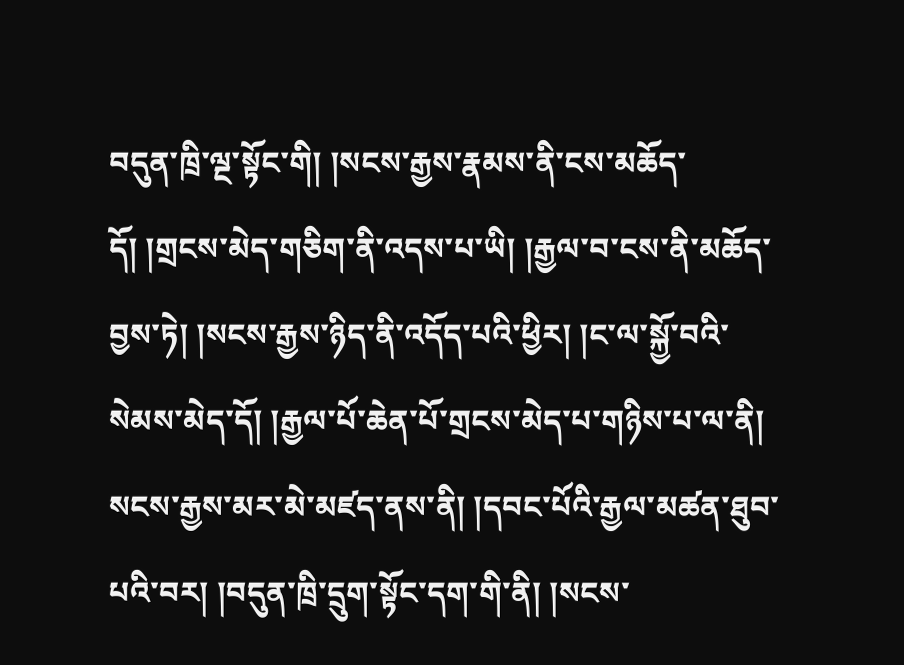བདུན་ཁྲི་ལྔ་སྟོང་གི། །སངས་རྒྱས་རྣམས་ནི་ངས་མཆོད་དོ། །གྲངས་མེད་གཅིག་ནི་འདས་པ་ཡི། །རྒྱལ་བ་ངས་ནི་མཆོད་བྱས་ཏེ། །སངས་རྒྱས་ཉིད་ནི་འདོད་པའི་ཕྱིར། །ང་ལ་སྐྱོ་བའི་སེམས་མེད་དོ། །རྒྱལ་པོ་ཆེན་པོ་གྲངས་མེད་པ་གཉིས་པ་ལ་ནི། སངས་རྒྱས་མར་མེ་མཛད་ནས་ནི། །དབང་པོའི་རྒྱལ་མཚན་ཐུབ་པའི་བར། །བདུན་ཁྲི་དྲུག་སྟོང་དག་གི་ནི། །སངས་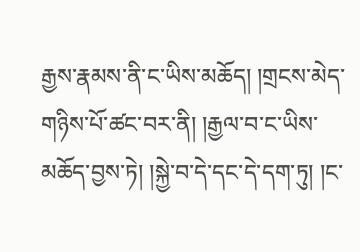རྒྱས་རྣམས་ནི་ང་ཡིས་མཆོད། །གྲངས་མེད་གཉིས་པོ་ཚང་བར་ནི། །རྒྱལ་བ་ང་ཡིས་མཆོད་བྱས་ཏེ། །སྐྱེ་བ་དེ་དང་དེ་དག་ཏུ། །ང་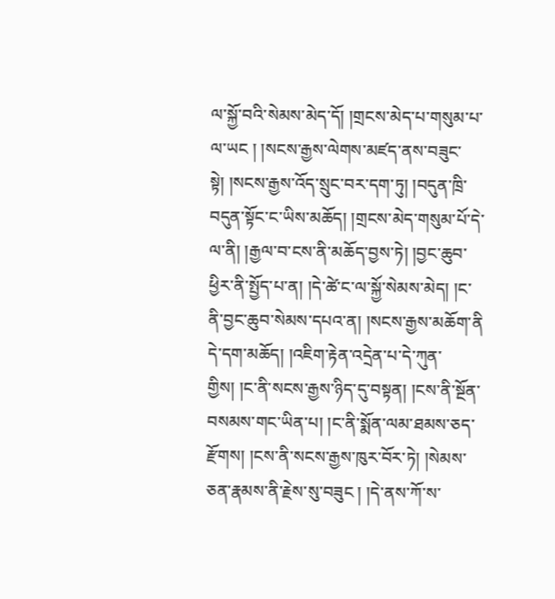ལ་སྐྱོ་བའི་སེམས་མེད་དོ། །གྲངས་མེད་པ་གསུམ་པ་ལ་ཡང ། །སངས་རྒྱས་ལེགས་མཛད་ནས་བཟུང་སྟེ། །སངས་རྒྱས་འོད་སྲུང་བར་དག་ཏུ། །བདུན་ཁྲི་བདུན་སྟོང་ང་ཡིས་མཆོད། །གྲངས་མེད་གསུམ་པོ་དེ་ལ་ནི། །རྒྱལ་བ་ངས་ནི་མཆོད་བྱས་ཏེ། །བྱང་ཆུབ་ཕྱིར་ནི་སྤྱོད་པ་ན། །དེ་ཚེ་ང་ལ་སྐྱོ་སེམས་མེད། །ང་ནི་བྱང་ཆུབ་སེམས་དཔའ་ན། །སངས་རྒྱས་མཆོག་ནི
དེ་དག་མཆོད། །འཇིག་རྟེན་འདྲེན་པ་དེ་ཀུན་གྱིས། །ང་ནི་སངས་རྒྱས་ཉིད་དུ་བསྟན། །ངས་ནི་སྔོན་བསམས་གང་ཡིན་པ། །ང་ནི་སྨོན་ལམ་ཐམས་ཅད་རྫོགས། །ངས་ནི་སངས་རྒྱས་ཁུར་བོར་ཏེ། །སེམས་ཅན་རྣམས་ནི་རྗེས་སུ་བཟུང ། །དེ་ནས་ཀོ་ས་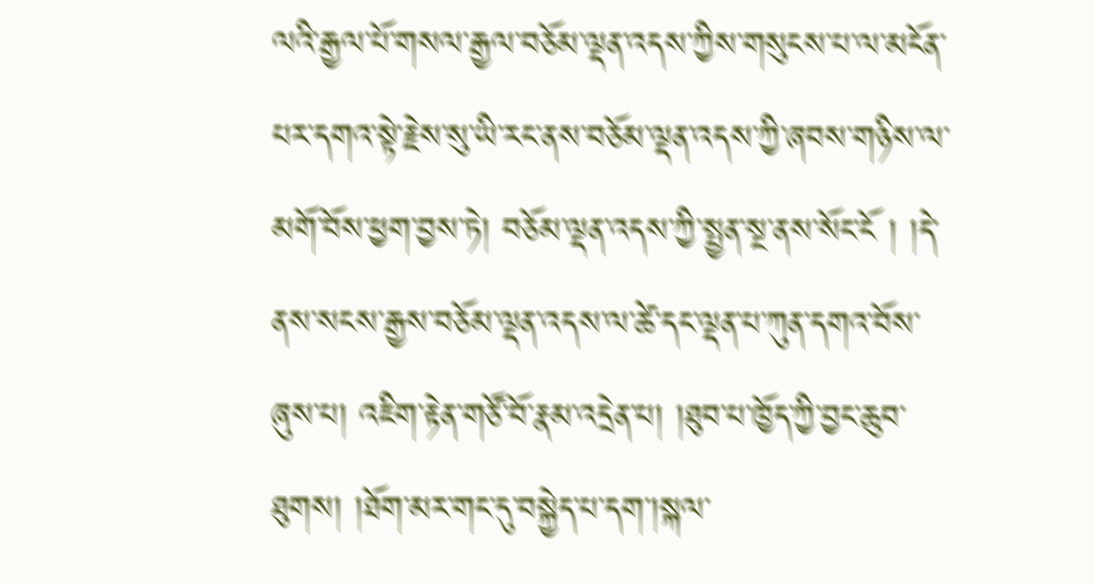ལའི་རྒྱལ་པོ་གསལ་རྒྱལ་བཅོམ་ལྡན་འདས་ཀྱིས་གསུངས་པ་ལ་མངོན་པར་དགའ་སྟེ་རྗེས་སུ་ཡི་རང་ནས་བཅོམ་ལྡན་འདས་ཀྱི་ཞབས་གཉིས་ལ་མགོ་བོས་ཕྱག་བྱས་ཏེ། བཅོམ་ལྡན་འདས་ཀྱི་སྤྱན་སྔ་ནས་སོང་ངོ ། །དེ་ནས་སངས་རྒྱས་བཅོམ་ལྡན་འདས་ལ་ཚེ་དང་ལྡན་པ་ཀུན་དགའ་བོས་ཞུས་པ། འཇིག་རྟེན་གཙོ་བོ་རྣམ་འདྲེན་པ། །ཐུབ་པ་ཁྱོད་ཀྱི་བྱང་ཆུབ་ཐུགས། །ཐོག་མར་གང་དུ་བསྐྱེད་པ་དག་།སྐལ་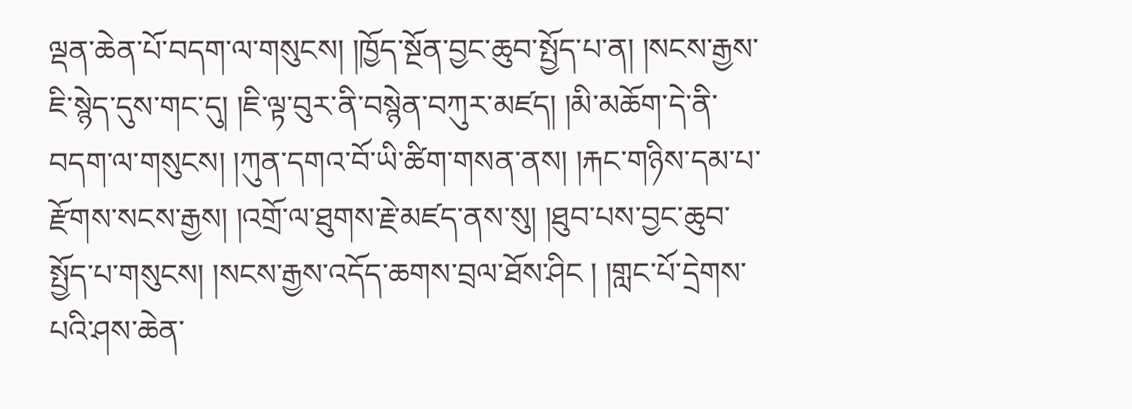ལྡན་ཆེན་པོ་བདག་ལ་གསུངས། །ཁྱོད་སྔོན་བྱང་ཆུབ་སྤྱོད་པ་ན། །སངས་རྒྱས་ཇི་སྙེད་དུས་གང་དུ། །ཇི་ལྟ་བུར་ནི་བསྙེན་བཀུར་མཛད། །མི་མཆོག་དེ་ནི་བདག་ལ་གསུངས། །ཀུན་དགའ་བོ་ཡི་ཚིག་གསན་ནས། །རྐང་གཉིས་དམ་པ་རྫོགས་སངས་རྒྱས། །འགྲོ་ལ་ཐུགས་རྗེ་མཛད་ནས་སུ། །ཐུབ་པས་བྱང་ཆུབ་སྤྱོད་པ་གསུངས། །སངས་རྒྱས་འདོད་ཆགས་བྲལ་ཐོས་ཤིང ། །གླང་པོ་དྲེགས་པའི་ཤས་ཆེན་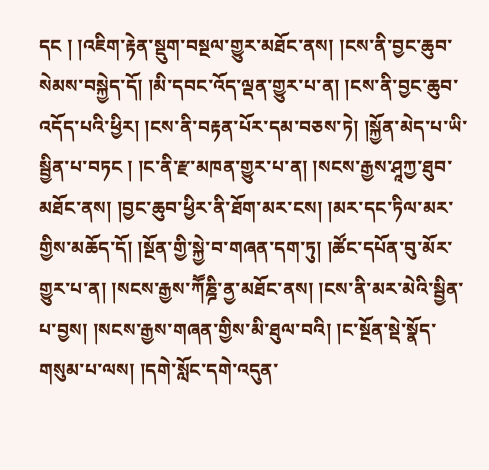དང ། །འཇིག་རྟེན་སྡུག་བསྔལ་གྱུར་མཐོང་ནས། །ངས་ནི་བྱང་ཆུབ་སེམས་བསྐྱེད་དོ། །མི་དབང་འོད་ལྡན་གྱུར་པ་ན། །ངས་ནི་བྱང་ཆུབ་འདོད་པའི་ཕྱིར། །ངས་ནི་བརྟན་པོར་དམ་བཅས་ཏེ། །སྐྱོན་མེད་པ་ཡི་སྦྱིན་པ་བཏང ། །ང་ནི་རྫ་མཁན་གྱུར་པ་ན། །སངས་རྒྱས་ཤཱཀྱ་ཐུབ་མཐོང་ནས། །བྱང་ཆུབ་ཕྱིར་ནི་ཐོག་མར་ངས། །མར་དང་ཏིལ་མར་གྱིས་མཆོད་དོ། །སྔོན་གྱི་སྐྱེ་བ་གཞན་དག་ཏུ། །ཚོང་དཔོན་བུ་མོར་གྱུར་པ་ན། །སངས་རྒྱས་ཀཽཎྜི་ནྱ་མཐོང་ནས། །ངས་ནི་མར་མེའི་སྦྱིན་པ་བྱས། །སངས་རྒྱས་གཞན་གྱིས་མི་ཐུལ་བའི། །ང་སྔོན་སྡེ་སྣོད་གསུམ་པ་ལས། །དགེ་སློང་དགེ་འདུན་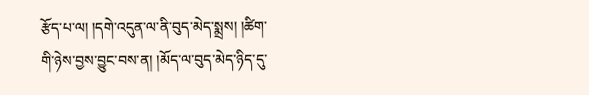རྩོད་པ་ལ། །དགེ་འདུན་ལ་ནི་བུད་མེད་སྨྲས། །ཚིག་གི་ཉེས་བྱས་བྱུང་བས་ན། །མོད་ལ་བུད་མེད་ཉིད་དུ་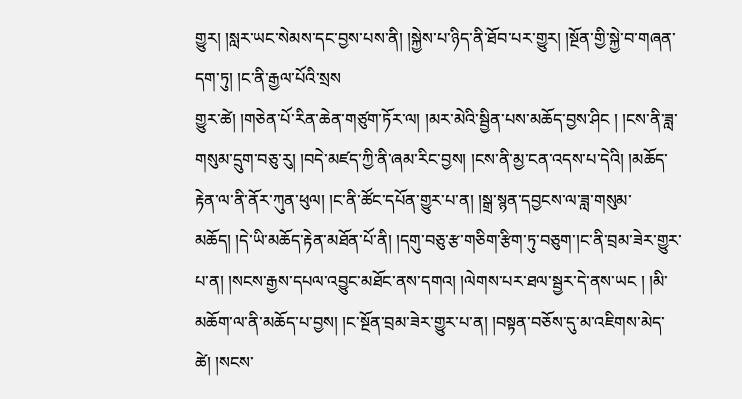གྱུར། །སླར་ཡང་སེམས་དང་བྱས་པས་ནི། །སྐྱེས་པ་ཉིད་ནི་ཐོབ་པར་གྱུར། །སྔོན་གྱི་སྐྱེ་བ་གཞན་དག་ཏུ། །ང་ནི་རྒྱལ་པོའི་སྲས
གྱུར་ཚེ། །གཅེན་པོ་རིན་ཆེན་གཙུག་ཏོར་ལ། །མར་མེའི་སྦྱིན་པས་མཆོད་བྱས་ཤིང ། །ངས་ནི་ཟླ་གསུམ་དྲུག་བཅུ་རུ། །བདེ་མཛད་ཀྱི་ནི་ཞམ་རིང་བྱས། །ངས་ནི་མྱ་ངན་འདས་པ་དེའི། །མཆོད་རྟེན་ལ་ནི་ནོར་ཀུན་ཕུལ། །ང་ནི་ཚོང་དཔོན་གྱུར་པ་ན། །སྒྲ་སྙན་དབྱངས་ལ་ཟླ་གསུམ་མཆོད། །དེ་ཡི་མཆོད་རྟེན་མཐོན་པོ་ནི། །དགུ་བཅུ་རྩ་གཅིག་རྩིག་ཏུ་བཅུག་།ང་ནི་བྲམ་ཟེར་གྱུར་པ་ན། །སངས་རྒྱས་དཔལ་འབྱུང་མཐོང་ནས་དགའ། །ལེགས་པར་ཐལ་སྦྱར་དེ་ནས་ཡང ། །མི་མཆོག་ལ་ནི་མཆོད་པ་བྱས། །ང་སྔོན་བྲམ་ཟེར་གྱུར་པ་ན། །བསྟན་བཅོས་དུ་མ་འཇིགས་མེད་ཚེ། །སངས་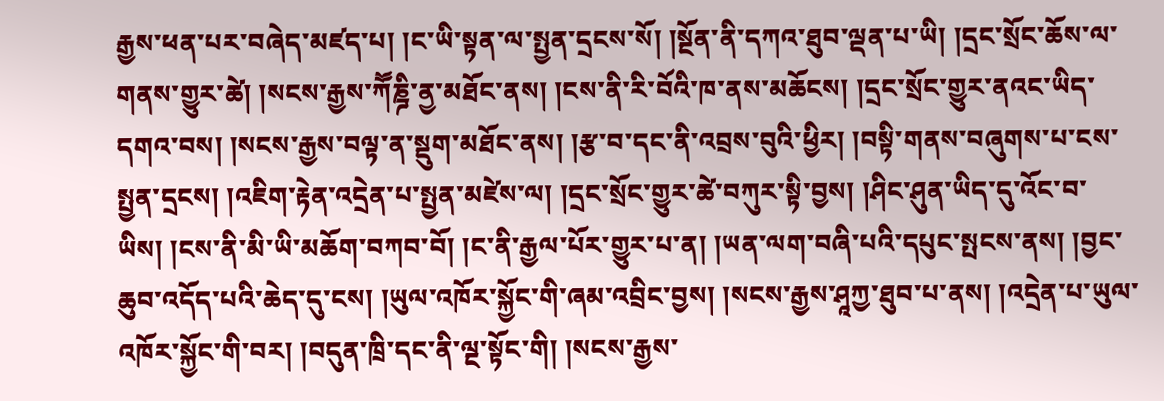རྒྱས་ཕན་པར་བཞེད་མཛད་པ། །ང་ཡི་སྟན་ལ་སྤྱན་དྲངས་སོ། །སྔོན་ནི་དཀའ་ཐུབ་ལྡན་པ་ཡི། །དྲང་སྲོང་ཆོས་ལ་གནས་གྱུར་ཚེ། །སངས་རྒྱས་ཀཽཎྜི་ནྱ་མཐོང་ནས། །ངས་ནི་རི་བོའི་ཁ་ནས་མཆོངས། །དྲང་སྲོང་གྱུར་ནའང་ཡིད་དགའ་བས། །སངས་རྒྱས་བལྟ་ན་སྡུག་མཐོང་ནས། །རྩ་བ་དང་ནི་འབྲས་བུའི་ཕྱིར། །བསྟི་གནས་བཞུགས་པ་ངས་སྤྱན་དྲངས། །འཇིག་རྟེན་འདྲེན་པ་སྤྱན་མཛེས་ལ། །དྲང་སྲོང་གྱུར་ཚེ་བཀུར་སྟི་བྱས། །ཤིང་ཤུན་ཡིད་དུ་འོང་བ་ཡིས། །ངས་ནི་མི་ཡི་མཆོག་བཀབ་བོ། །ང་ནི་རྒྱལ་པོར་གྱུར་པ་ན། །ཡན་ལག་བཞི་པའི་དཔུང་སྤངས་ནས། །བྱང་ཆུབ་འདོད་པའི་ཆེད་དུ་ངས། །ཡུལ་འཁོར་སྐྱོང་གི་ཞམ་འབྲིང་བྱས། །སངས་རྒྱས་ཤཱཀྱ་ཐུབ་པ་ནས། །འདྲེན་པ་ཡུལ་འཁོར་སྐྱོང་གི་བར། །བདུན་ཁྲི་དང་ནི་ལྔ་སྟོང་གི། །སངས་རྒྱས་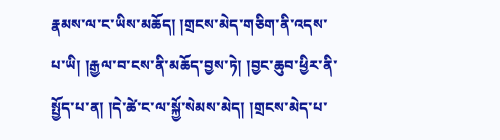རྣམས་ལ་ང་ཡིས་མཆོད། །གྲངས་མེད་གཅིག་ནི་འདས་པ་ཡི། །རྒྱལ་བ་ངས་ནི་མཆོད་བྱས་ཏེ། །བྱང་ཆུབ་ཕྱིར་ནི་སྤྱོད་པ་ན། །དེ་ཚེ་ང་ལ་སྐྱོ་སེམས་མེད། །གྲངས་མེད་པ་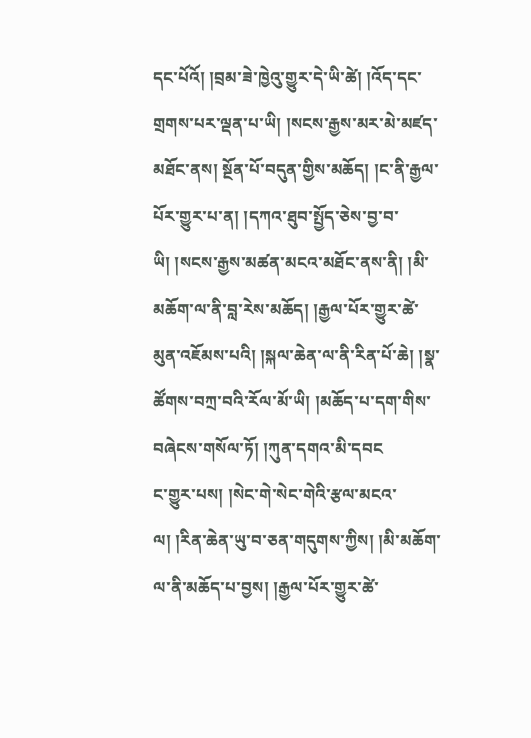དང་པོའོ། །བྲམ་ཟེ་ཁྱེའུ་གྱུར་དེ་ཡི་ཚེ། །འོད་དང་གྲགས་པར་ལྡན་པ་ཡི། །སངས་རྒྱས་མར་མེ་མཛད་མཐོང་ནས། སྔོན་པོ་བདུན་གྱིས་མཆོད། །ང་ནི་རྒྱལ་པོར་གྱུར་པ་ན། །དཀའ་ཐུབ་སྤྱོད་ཅེས་བྱ་བ་ཡི། །སངས་རྒྱས་མཚན་མངའ་མཐོང་ནས་ནི། །མི་མཆོག་ལ་ནི་བླ་རེས་མཆོད། །རྒྱལ་པོར་གྱུར་ཚེ་མུན་འཇོམས་པའི། །སྐལ་ཆེན་ལ་ནི་རིན་པོ་ཆེ། །སྣ་ཚོགས་བཀྲ་བའི་རོལ་མོ་ཡི། །མཆོད་པ་དག་གིས་བཞེངས་གསོལ་ཏོ། །ཀུན་དགའ་མི་དབང
ང་གྱུར་པས། །སེང་གེ་སེང་གེའི་རྩལ་མངའ་ལ། །རིན་ཆེན་ཡུ་བ་ཅན་གདུགས་ཀྱིས། །མི་མཆོག་ལ་ནི་མཆོད་པ་བྱས། །རྒྱལ་པོར་གྱུར་ཚེ་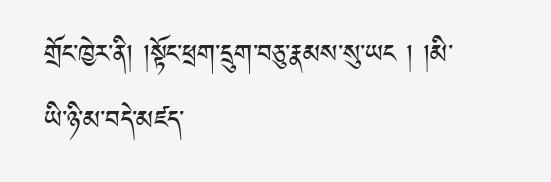གྲོང་ཁྱེར་ནི། །སྟོང་ཕྲག་དྲུག་བཅུ་རྣམས་སུ་ཡང ། །མི་ཡི་ཉི་མ་བདེ་མཛད་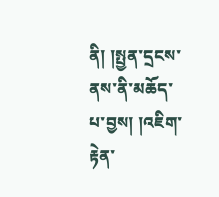ནི། །སྤྱན་དྲངས་ནས་ནི་མཆོད་པ་བྱས། །འཇིག་རྟེན་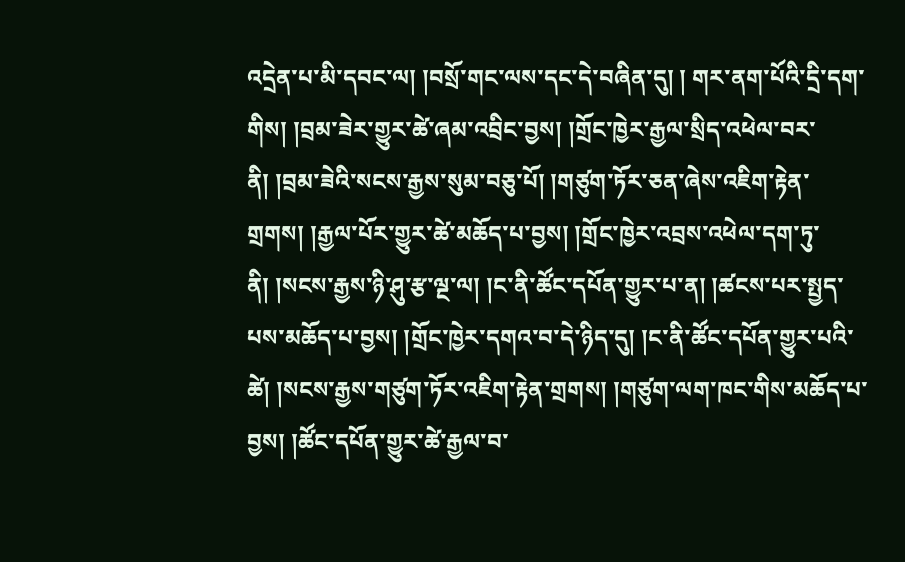འདྲེན་པ་མི་དབང་ལ། །བསྲོ་གང་ལས་དང་དེ་བཞིན་དུ། ། གར་ནག་པོའི་དྲི་དག་གིས། །བྲམ་ཟེར་གྱུར་ཚེ་ཞམ་འབྲིང་བྱས། །གྲོང་ཁྱེར་རྒྱལ་སྲིད་འཕེལ་བར་ནི། །བྲམ་ཟེའི་སངས་རྒྱས་སུམ་བཅུ་པོ། །གཙུག་ཏོར་ཅན་ཞེས་འཇིག་རྟེན་གྲགས། །རྒྱལ་པོར་གྱུར་ཚེ་མཆོད་པ་བྱས། །གྲོང་ཁྱེར་འབྲས་འཕེལ་དག་ཏུ་ནི། །སངས་རྒྱས་ཉི་ཤུ་རྩ་ལྔ་ལ། །ང་ནི་ཚོང་དཔོན་གྱུར་པ་ན། །ཚངས་པར་སྤྱད་པས་མཆོད་པ་བྱས། །གྲོང་ཁྱེར་དགའ་བ་དེ་ཉིད་དུ། །ང་ནི་ཚོང་དཔོན་གྱུར་པའི་ཚེ། །སངས་རྒྱས་གཙུག་ཏོར་འཇིག་རྟེན་གྲགས། །གཙུག་ལག་ཁང་གིས་མཆོད་པ་བྱས། །ཚོང་དཔོན་གྱུར་ཚེ་རྒྱལ་བ་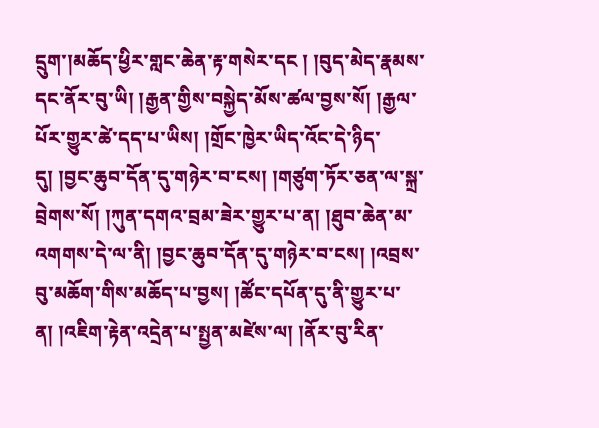དྲུག་།མཆོད་ཕྱིར་གླང་ཆེན་རྟ་གསེར་དང ། །བུད་མེད་རྣམས་དང་ནོར་བུ་ཡི། །རྒྱན་གྱིས་བསྐྱེད་མོས་ཚལ་བྱས་སོ། །རྒྱལ་པོར་གྱུར་ཚེ་དད་པ་ཡིས། །གྲོང་ཁྱེར་ཡིད་འོང་དེ་ཉིད་དུ། །བྱང་ཆུབ་དོན་དུ་གཉེར་བ་ངས། །གཙུག་ཏོར་ཅན་ལ་སྐྲ་བྲེགས་སོ། །ཀུན་དགའ་བྲམ་ཟེར་གྱུར་པ་ན། །ཐུབ་ཆེན་མ་འགགས་དེ་ལ་ནི། །བྱང་ཆུབ་དོན་དུ་གཉེར་བ་ངས། །འབྲས་བུ་མཆོག་གིས་མཆོད་པ་བྱས། །ཚོང་དཔོན་དུ་ནི་གྱུར་པ་ན། །འཇིག་རྟེན་འདྲེན་པ་སྤྱན་མཛེས་ལ། །ནོར་བུ་རིན་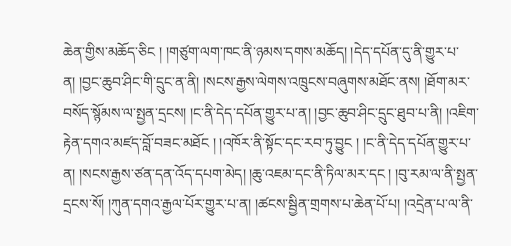ཆེན་གྱིས་མཆོད་ཅིང ། །གཙུག་ལག་ཁང་ནི་ཉམས་དགས་མཆོད། །དེད་དཔོན་དུ་ནི་གྱུར་པ་ན། །བྱང་ཆུབ་ཤིང་གི་དྲུང་ན་ནི། །སངས་རྒྱས་ལེགས་འཁྲུངས་བཞུགས་མཐོང་ནས། །ཐོག་མར་བསོད་སྙོམས་ལ་སྤྱན་དྲངས། །ང་ནི་དེད་དཔོན་གྱུར་པ་ན། །བྱང་ཆུབ་ཤིང་དྲུང་ཐུབ་པ་ནི། །འཇིག་རྟེན་དགའ་མཛད་བློ་བཟང་མཐོང ། །འཁོར་ནི་སྟོང་དང་རབ་ཏུ་བྱུང ། །ང་ནི་དེད་དཔོན་གྱུར་པ་ན། །སངས་རྒྱས་ཙན་དན་འོད་དཔག་མེད། །ཆུ་འཇམ་དང་ནི་ཏིལ་མར་དང ། །བུ་རམ་ལ་ནི་སྤྱན་དྲངས་སོ། །ཀུན་དགའ་རྒྱལ་པོར་གྱུར་པ་ན། །ཚངས་སྦྱིན་གྲགས་པ་ཆེན་པོ་པ། །འདྲེན་པ་ལ་ནི་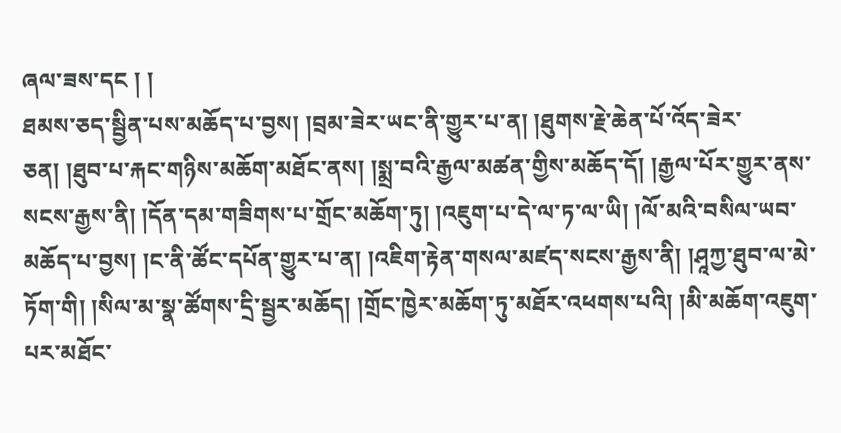ཞལ་ཟས་དང ། །
ཐམས་ཅད་སྦྱིན་པས་མཆོད་པ་བྱས། །བྲམ་ཟེར་ཡང་ནི་གྱུར་པ་ན། །ཐུགས་རྗེ་ཆེན་པོ་འོད་ཟེར་ཅན། །ཐུབ་པ་རྐང་གཉིས་མཆོག་མཐོང་ནས། །སྨྲ་བའི་རྒྱལ་མཚན་གྱིས་མཆོད་དོ། །རྒྱལ་པོར་གྱུར་ནས་སངས་རྒྱས་ནི། །དོན་དམ་གཟིགས་པ་གྲོང་མཆོག་ཏུ། །འཇུག་པ་དེ་ལ་ཏ་ལ་ཡི། །ལོ་མའི་བསིལ་ཡབ་མཆོད་པ་བྱས། །ང་ནི་ཚོང་དཔོན་གྱུར་པ་ན། །འཇིག་རྟེན་གསལ་མཛད་སངས་རྒྱས་ནི། །ཤཱཀྱ་ཐུབ་ལ་མེ་ཏོག་གི། །སིལ་མ་སྣ་ཚོགས་དྲི་སྦྱར་མཆོད། །གྲོང་ཁྱེར་མཆོག་ཏུ་མཐོར་འཕགས་པའི། །མི་མཆོག་འཇུག་པར་མཐོང་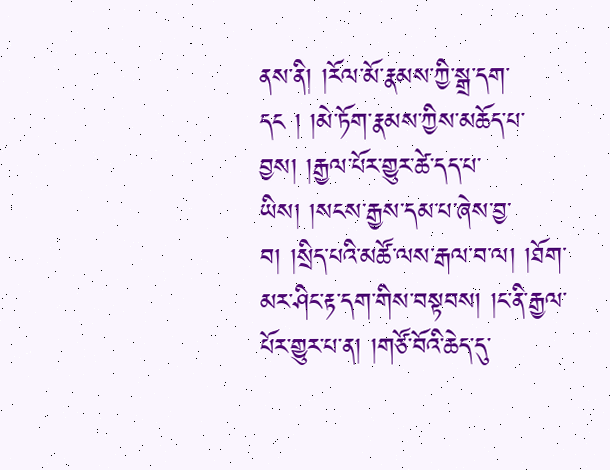ནས་ནི། །རོལ་མོ་རྣམས་ཀྱི་སྒྲ་དག་དང ། །མེ་ཏོག་རྣམས་ཀྱིས་མཆོད་པ་བྱས། །རྒྱལ་པོར་གྱུར་ཚེ་དད་པ་ཡིས། །སངས་རྒྱས་དམ་པ་ཞེས་བྱ་བ། །སྲིད་པའི་མཚོ་ལས་རྒལ་བ་ལ། །ཐོག་མར་ཤིང་རྟ་དག་གིས་བསྟབས། །ང་ནི་རྒྱལ་པོར་གྱུར་པ་ན། །གཙོ་བོའི་ཆེད་དུ་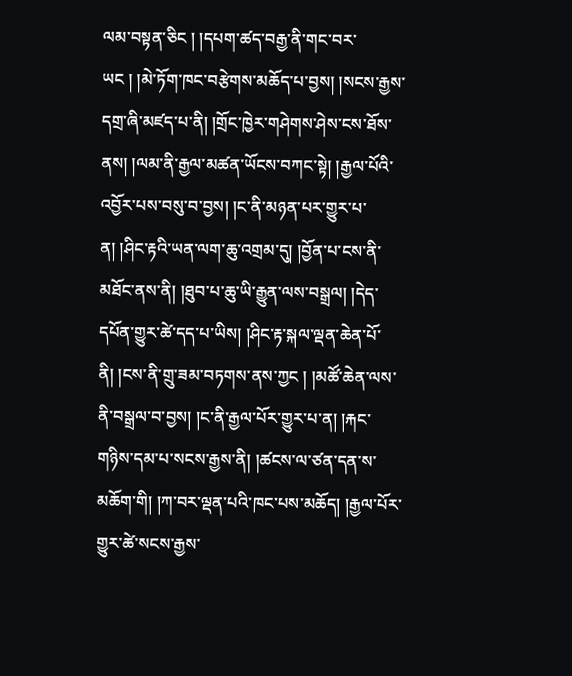ལམ་བསྟན་ཅིང ། །དཔག་ཚད་བརྒྱ་ནི་གང་བར་ཡང ། །མེ་ཏོག་ཁང་བརྩེགས་མཆོད་པ་བྱས། །སངས་རྒྱས་དགྲ་ཞི་མཛད་པ་ནི། །གྲོང་ཁྱེར་གཤེགས་ཤེས་ངས་ཐོས་ནས། །ལམ་ནི་རྒྱལ་མཚན་ཡོངས་བཀང་སྟེ། །རྒྱལ་པོའི་འབྱོར་པས་བསུ་བ་བྱས། །ང་ནི་མཉན་པར་གྱུར་པ་ན། །ཤིང་རྟའི་ཡན་ལག་ཆུ་འགྲམ་དུ། །བྱོན་པ་ངས་ནི་མཐོང་ནས་ནི། །ཐུབ་པ་ཆུ་ཡི་རྒྱུན་ལས་བསྒྲལ། །དེད་དཔོན་གྱུར་ཚེ་དད་པ་ཡིས། །ཤིང་རྟ་སྐལ་ལྡན་ཆེན་པོ་ནི། །ངས་ནི་གྲུ་ཟམ་བཏགས་ནས་ཀྱང ། །མཚོ་ཆེན་ལས་ནི་བསྒྲལ་བ་བྱས། །ང་ནི་རྒྱལ་པོར་གྱུར་པ་ན། །རྐང་གཉིས་དམ་པ་སངས་རྒྱས་ནི། །ཚངས་ལ་ཙན་དན་ས་མཆོག་གི། །ཀ་བར་ལྡན་པའི་ཁང་པས་མཆོད། །རྒྱལ་པོར་གྱུར་ཚེ་སངས་རྒྱས་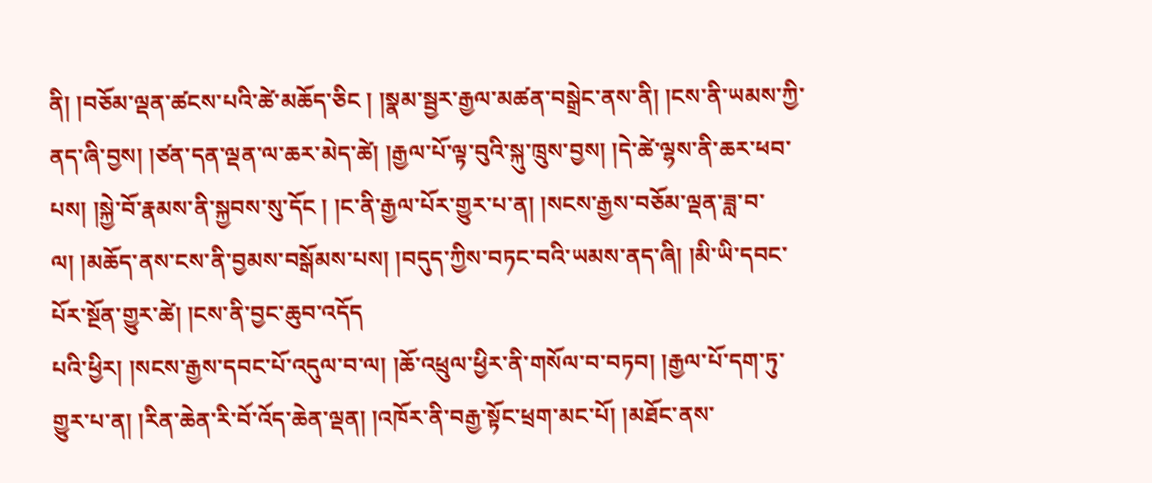ནི། །བཅོམ་ལྡན་ཚངས་པའི་ཚེ་མཆོད་ཅིང ། །སྣམ་སྦྱར་རྒྱལ་མཚན་བསྒྲེང་ནས་ནི། །ངས་ནི་ཡམས་ཀྱི་ནད་ཞི་བྱས། །ཙན་དན་ལྡན་ལ་ཆར་མེད་ཚེ། །རྒྱལ་པོ་ལྟ་བུའི་སྐུ་ཁྲུས་བྱས། །དེ་ཚེ་ལྷས་ནི་ཆར་ཕབ་པས། །སྐྱེ་བོ་རྣམས་ནི་སྐྱབས་སུ་དོང ། །ང་ནི་རྒྱལ་པོར་གྱུར་པ་ན། །སངས་རྒྱས་བཅོམ་ལྡན་ཟླ་བ་ལ། །མཆོད་ནས་ངས་ནི་བྱམས་བསྒོམས་པས། །བདུད་ཀྱིས་བཏང་བའི་ཡམས་ནད་ཞི། །མི་ཡི་དབང་པོར་སྔོན་གྱུར་ཚེ། །ངས་ནི་བྱང་ཆུབ་འདོད
པའི་ཕྱིར། །སངས་རྒྱས་དབང་པོ་འདུལ་བ་ལ། །ཆོ་འཕྲུལ་ཕྱིར་ནི་གསོལ་བ་བཏབ། །རྒྱལ་པོ་དག་ཏུ་གྱུར་པ་ན། །རིན་ཆེན་རི་བོ་འོད་ཆེན་ལྡན། །འཁོར་ནི་བརྒྱ་སྟོང་ཕྲག་མང་པོ། །མཐོང་ནས་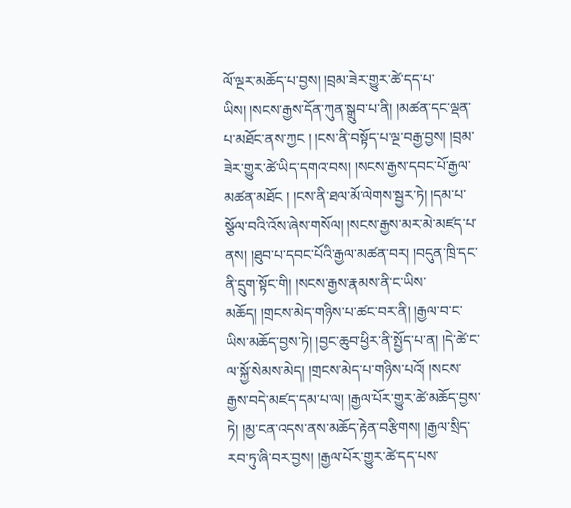ལོ་ལྔར་མཆོད་པ་བྱས། །བྲམ་ཟེར་གྱུར་ཚེ་དད་པ་ཡིས། །སངས་རྒྱས་དོན་ཀུན་སྒྲུབ་པ་ནི། །མཚན་དང་ལྡན་པ་མཐོང་ནས་ཀྱང ། །ངས་ནི་བསྟོད་པ་ལྔ་བརྒྱ་བྱས། །བྲམ་ཟེར་གྱུར་ཚེ་ཡིད་དགའ་བས། །སངས་རྒྱས་དབང་པོ་རྒྱལ་མཚན་མཐོང ། །ངས་ནི་ཐལ་མོ་ལེགས་སྦྱར་ཏེ། །དམ་པ་སྩོལ་བའི་འོས་ཞེས་གསོལ། །སངས་རྒྱས་མར་མེ་མཛད་པ་ནས། །ཐུབ་པ་དབང་པོའི་རྒྱལ་མཚན་བར། །བདུན་ཁྲི་དང་ནི་དྲུག་སྟོང་གི། །སངས་རྒྱས་རྣམས་ནི་ང་ཡིས་མཆོད། །གྲངས་མེད་གཉིས་པ་ཚང་བར་ནི། །རྒྱལ་བ་ང་ཡིས་མཆོད་བྱས་ཏེ། །བྱང་ཆུབ་ཕྱིར་ནི་སྤྱོད་པ་ན། །དེ་ཚེ་ང་ལ་སྐྱོ་སེམས་མེད། །གྲངས་མེད་པ་གཉིས་པའོ། །སངས་རྒྱས་བདེ་མཛད་དམ་པ་ལ། །རྒྱལ་པོར་གྱུར་ཚེ་མཆོད་བྱས་ཏེ། །མྱ་ངན་འདས་ནས་མཆོད་རྟེན་བརྩིགས། །རྒྱལ་སྲིད་རབ་ཏུ་ཞི་བར་བྱས། །རྒྱལ་པོར་གྱུར་ཚེ་དད་པས་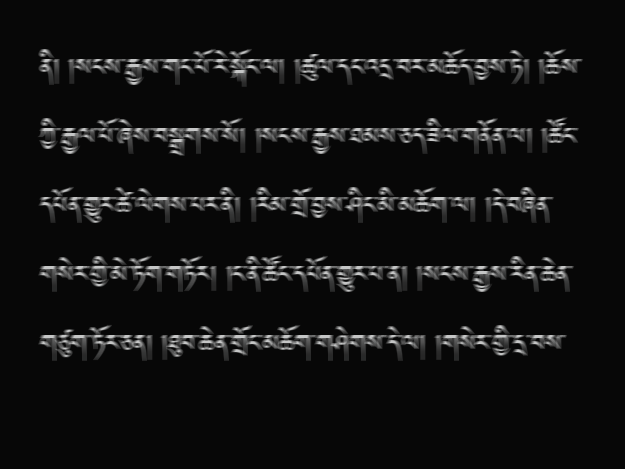ནི། །སངས་རྒྱས་གང་པོ་རེ་སྐོང་ལ། །ཚུལ་དང་འདྲ་བར་མཆོད་བྱས་ཏེ། །ཆོས་ཀྱི་རྒྱལ་པོ་ཞེས་བསྒྲགས་སོ། །སངས་རྒྱས་ཐམས་ཅད་ཟིལ་གནོན་ལ། །ཚོང་དཔོན་གྱུར་ཚེ་ལེགས་པར་ནི། །རིམ་གྲོ་བྱས་ཤིང་མི་མཆོག་ལ། །དེ་བཞིན་གསེར་གྱི་མེ་ཏོག་གཏོར། །ང་ནི་ཚོང་དཔོན་གྱུར་པ་ན། །སངས་རྒྱས་རིན་ཆེན་གཙུག་ཏོར་ཅན། །ཐུབ་ཆེན་གྲོང་མཆོག་གཤེགས་དེ་ལ། །གསེར་གྱི་དྲ་བས་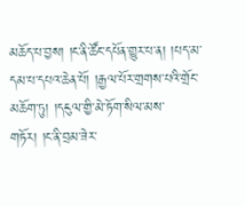མཆོད་པ་བྱས། །ང་ནི་ཚོང་དཔོན་གྱུར་པ་ན། །པད་མ་དམ་པ་དཔའ་ཆེན་པོ། །རྒྱལ་པོར་གྲགས་པའི་གྲོང་མཆོག་ཏུ། །དངུལ་གྱི་མེ་ཏོག་སིལ་མས་གཏོར། །ང་ནི་བྲམ་ཟེར་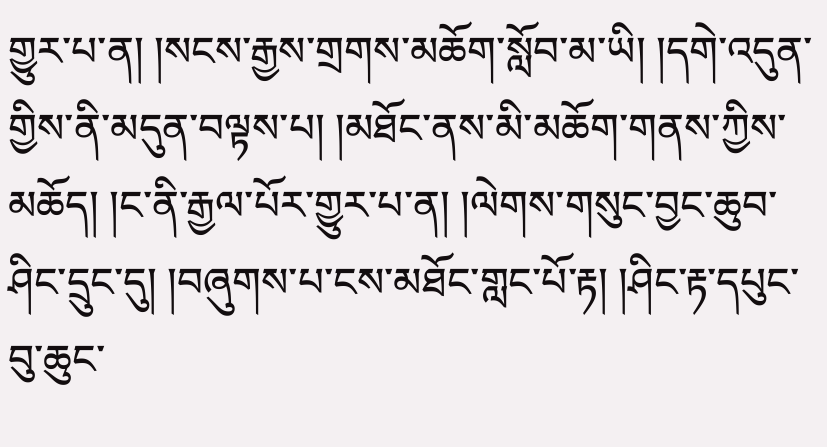གྱུར་པ་ན། །སངས་རྒྱས་གྲགས་མཆོག་སློབ་མ་ཡི། །དགེ་འདུན་གྱིས་ནི་མདུན་བལྟས་པ། །མཐོང་ནས་མི་མཆོག་གནས་ཀྱིས་མཆོད། །ང་ནི་རྒྱལ་པོར་གྱུར་པ་ན། །ལེགས་གསུང་བྱང་ཆུབ་ཤིང་དྲུང་དུ། །བཞུགས་པ་ངས་མཐོང་གླང་པོ་རྟ། །ཤིང་རྟ་དཔུང་བུ་ཆུང་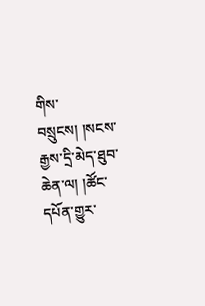གིས་བསྲུངས། །སངས་རྒྱས་དྲི་མེད་ཐུབ་ཆེན་ལ། །ཚོང་དཔོན་གྱུར་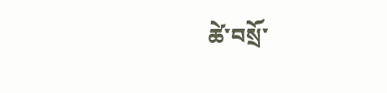ཚེ་བསྲོ་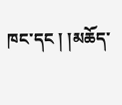ཁང་དང ། །མཆོད་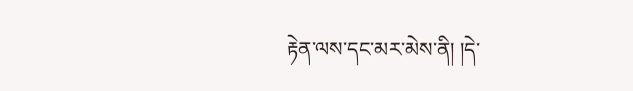རྟེན་ལས་དང་མར་མེས་ནི། །དེ་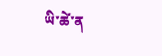ཡི་ཚེ་ན